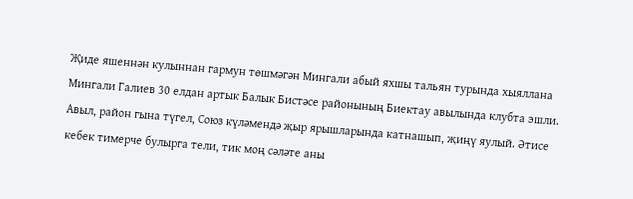Җиде яшеннән кулыннан гармун төшмәгән Мингали абый яхшы тальян турында хыяллана
Мингали Галиев 30 елдан артык Балык Бистәсе районының Биектау авылында клубта эшли. Авыл, район гына түгел, Союз күләмендә җыр ярышларында катнашып, җиңү яулый. Әтисе кебек тимерче булырга тели, тик моң сәләте аны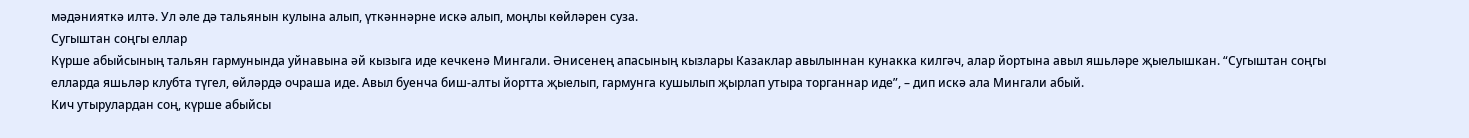мәдәнияткә илтә. Ул әле дә тальянын кулына алып, үткәннәрне искә алып, моңлы көйләрен суза.
Сугыштан соңгы еллар
Күрше абыйсының тальян гармунында уйнавына әй кызыга иде кечкенә Мингали. Әнисенең апасының кызлары Казаклар авылыннан кунакка килгәч, алар йортына авыл яшьләре җыелышкан. “Сугыштан соңгы елларда яшьләр клубта түгел, өйләрдә очраша иде. Авыл буенча биш-алты йортта җыелып, гармунга кушылып җырлап утыра торганнар иде”, – дип искә ала Мингали абый.
Кич утырулардан соң, күрше абыйсы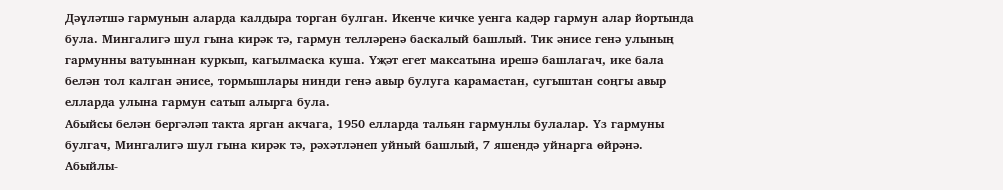Дәүләтшә гармунын аларда калдыра торган булган. Икенче кичке уенга кадәр гармун алар йортында була. Мингалигә шул гына кирәк тә, гармун телләренә баскалый башлый. Тик әнисе генә улының гармунны ватуыннан куркып, кагылмаска куша. Үҗәт егет максатына ирешә башлагач, ике бала белән тол калган әнисе, тормышлары нинди генә авыр булуга карамастан, сугыштан соңгы авыр елларда улына гармун сатып алырга була.
Абыйсы белән бергәләп такта ярган акчага, 1950 елларда тальян гармунлы булалар. Үз гармуны булгач, Мингалигә шул гына кирәк тә, рәхәтләнеп уйный башлый, 7 яшендә уйнарга өйрәнә. Абыйлы-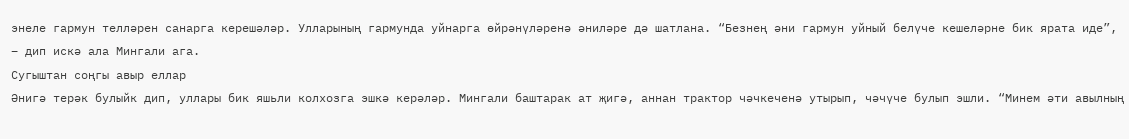энеле гармун телләрен санарга керешәләр. Улларының гармунда уйнарга өйрәнүләренә әниләре дә шатлана. “Безнең әни гармун уйный белүче кешеләрне бик ярата иде”, – дип искә ала Мингали ага.
Сугыштан соңгы авыр еллар
Әнигә терәк булыйк дип, уллары бик яшьли колхозга эшкә керәләр. Мингали баштарак ат җигә, аннан трактор чәчкеченә утырып, чәчүче булып эшли. “Минем әти авылның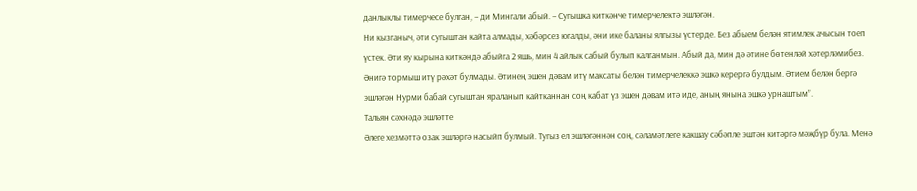данлыклы тимерчесе булган, – ди Мингали абый. – Сугышка киткәнче тимерчелектә эшләгән.
Ни кызганыч, әти сугыштан кайта алмады, хәбәрсез югалды, әни ике баланы ялгызы үстерде. Без абыем белән ятимлек ачысын тоеп үстек. Әти яу кырына киткәндә абыйга 2 яшь, мин 4 айлык сабый булып калганмын. Абый да, мин дә әтине бөтенләй хәтерләмибез. Әнигә тормыш итү рәхәт булмады. Әтинең эшен дәвам итү максаты белән тимерчелеккә эшкә керергә булдым. Әтием белән бергә эшләгән Нурми бабай сугыштан яраланып кайтканнан соң кабат үз эшен дәвам итә иде, аның янына эшкә урнаштым”.
Тальян сәхнәдә эшләтте
Әлеге хезмәттә озак эшләргә насыйп булмый. Тугыз ел эшләгәннән соң, сәламәтлеге какшау сәбәпле эштән китәргә мәҗбүр була. Менә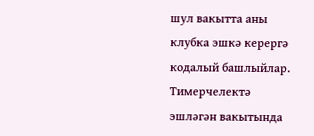шул вакытта аны клубка эшкә керергә кодалый башлыйлар. Тимерчелектә эшләгән вакытында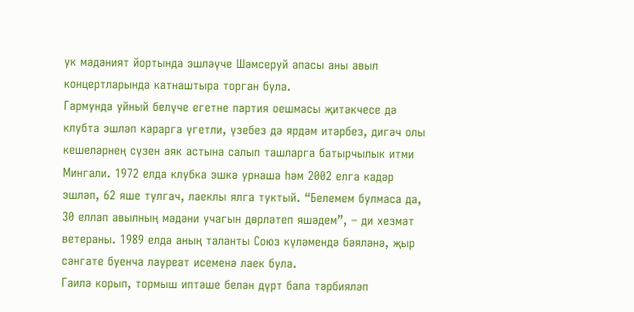ук мәдәният йортында эшләүче Шәмсеруй апасы аны авыл концертларында катнаштыра торган була.
Гармунда уйный белүче егетне партия оешмасы җитәкчесе дә клубта эшләп карарга үгетли, үзебез дә ярдәм итәрбез, дигәч олы кешеләрнең сүзен аяк астына салып ташларга батырчылык итми Мингали. 1972 елда клубка эшкә урнаша һәм 2002 елга кадәр эшләп, 62 яше тулгач, лаеклы ялга туктый. “Белемем булмаса да, 30 еллап авылның мәдәни учагын дөрләтеп яшәдем”, – ди хезмәт ветераны. 1989 елда аның таланты Союз күләмендә бәяләнә, җыр сәнгате буенча лауреат исеменә лаек була.
Гаилә корып, тормыш иптәше белән дүрт бала тәрбияләп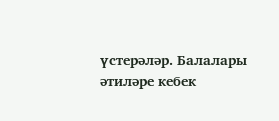үстерәләр. Балалары әтиләре кебек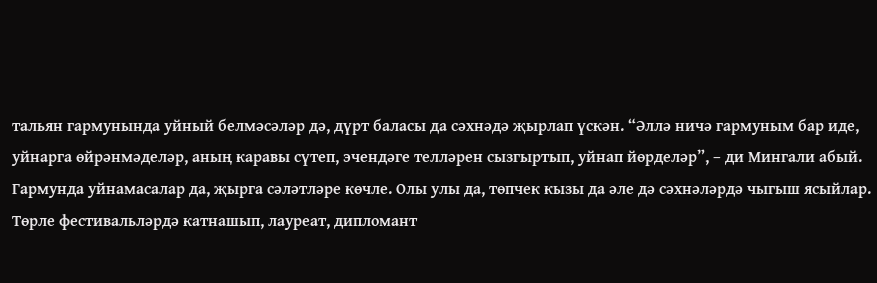тальян гармунында уйный белмәсәләр дә, дүрт баласы да сәхнәдә җырлап үскән. “Әллә ничә гармуным бар иде, уйнарга өйрәнмәделәр, аның каравы сүтеп, эчендәге телләрен сызгыртып, уйнап йөрделәр”, – ди Мингали абый. Гармунда уйнамасалар да, җырга сәләтләре көчле. Олы улы да, төпчек кызы да әле дә сәхнәләрдә чыгыш ясыйлар. Төрле фестивальләрдә катнашып, лауреат, дипломант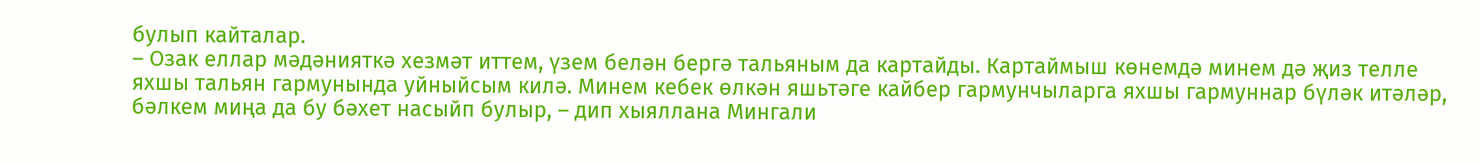булып кайталар.
– Озак еллар мәдәнияткә хезмәт иттем, үзем белән бергә тальяным да картайды. Картаймыш көнемдә минем дә җиз телле яхшы тальян гармунында уйныйсым килә. Минем кебек өлкән яшьтәге кайбер гармунчыларга яхшы гармуннар бүләк итәләр, бәлкем миңа да бу бәхет насыйп булыр, – дип хыяллана Мингали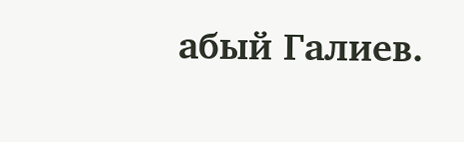абый Галиев.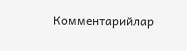Комментарийлар